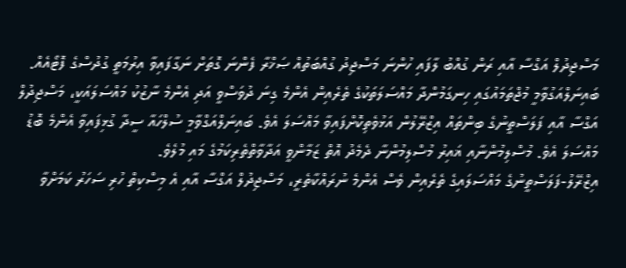މަސްޖިދުލް އަގްސާ އާއި ރަން ގުއްބު ލާފައި ހުންނަ މަސްޖިދު ގުއްބަތުއް ޞަޚްރާ ފެންނަ ގޮތަށް ނަގާފައިވާ އިރުމަތީ ގުދުސްގެ ފޮޓޯއެއް.
ބައިނަލްއަގުވާމީ މުޖްތަމައުގައި ހިނގަމުންދާ މައްސަލަތަކުގެ ތެރެއިން އެންމެ ގިނަ ދުވަސްވީ އަދި އެންމެ ނާޒުކު މައްސަލައަކީ، މަސްޖިދުލް އަގްސާ އާއި ފަލަސްތީނުގެ ބިންތައް އިޒްރޭލުން އަޅުވެތިކޮށްފައިވާ މައްސަލަ އެވެ. ބައިނަލްއަގްވާމީ ސުލްހައާ ސީދާ ގުޅިފައިވާ އެންމެ ބޮޑު މައްސަލަ އެވެ. މުސްލިމުންނާއި ޣައިރު މުސްލިމުންނާ ދެމެދު އޮތް ޒަމާންވީ އަދާވާތްތެރިކަމުގެ މައި މުލެވެ.
އިޒްރޭލު-ފަލަސްތީނުގެ މައްސަލައިގެ ތެރެއިން ވެސް އެންމެ ނުރައްކާތެރީ، މަސްޖިދުލް އަގްސާ އާއި އެ މިސްކިތް ހުރި ސަހަރު ކަމަށްވާ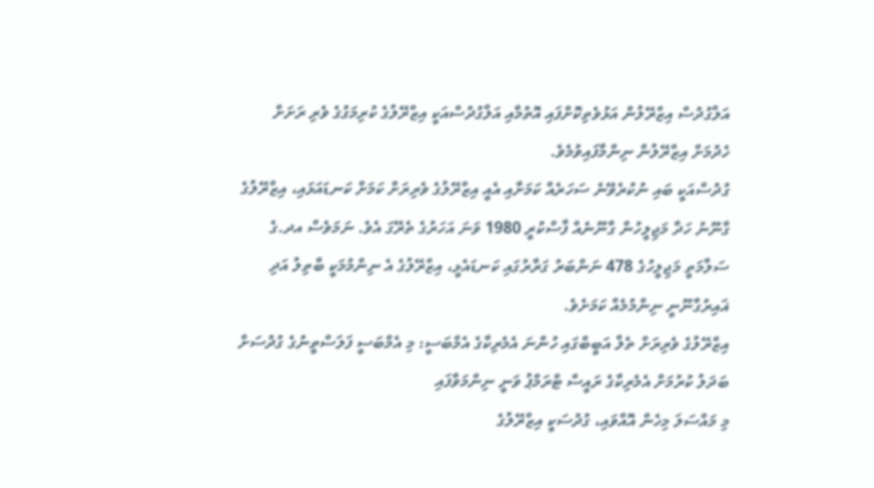އަލްގުދުސް އިޒްރޭލުން އަޅުވެތިކޮށްފައި އޮތުމާއި އަލްގުދުސްއަކީ އިޒްރޭލުގެ ކުރިމަގުގެ ވެރި ރަށަށް ހެދުމަށް އިޒްރޭލުން ނިންމާފައިވުމެވެ.
ގުދުސްއަކީ ބައި ނުކުރެވޭނެ ސަހަރެއް ކަމަށާއި އެއީ އިޒްރޭލުގެ ވެރިރަށް ކަމަށް ކަނޑައަޅައި، އިޒްރޭލުގެ ގާނޫނު ހަދާ މަޖިލީހުން ގާނޫނެއް ފާސްކުރީ 1980 ވަނަ އަހަރުގެ ތެރޭގަ އެވެ. ނަމަވެސް އދ.ގެ ސަލާމަތީ މަޖިލީހުގެ 478 ނަންބަރު ގަރާރުގައި ކަނޑައެޅީ، އިޒްރޭލުގެ އެ ނިންމުމަކީ ބާތިލު އަދި ޣައިރުގާނޫނީ ނިންމުމެއް ކަމަށެވެ.
އިޒްރޭލުގެ ވެރިރަށް ތެލް އަބީބްގައި ހުންނަ އެމެރިކާގެ އެމްބަސީ: މި އެމްބަސީ ފަލަސްތީނުގެ ގުދުސަށް ބަދަލު ކުރުމަށް އެމެރިކާގެ ރައީސް ޓްރަމްޕު ވަނީ ނިންމަވާފައި
މި މައްސަލަ މިހެން އޮއްވައި، ގުދުސަކީ އިޒްރޭލުގެ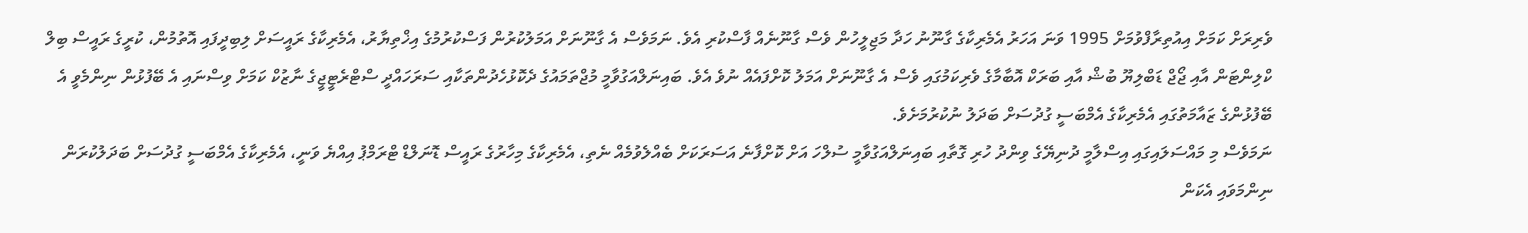ވެރިރަށް ކަމަށް އިއުތިރާފްވުމަށް 1995 ވަނަ އަހަރު އެމެރިކާގެ ގާނޫނު ހަދާ މަޖިލީހުން ވެސް ގާނޫނެއް ފާސްކުރި އެވެ. ނަމަވެސް އެ ގާނޫނަށް އަމަލުކުރުން ފަސްކުރުމުގެ އިޚްތިޔާރު، އެމެރިކާގެ ރައީސަށް ލިބިދީފައި އޮތުމުން، ކުރީގެ ރައީސް ބިލް ކްލިންޓަން އާއި ޖޯޖް ޑަބްލިޔޫ ބުޝް އާއި ބަރަކް އޮބާމާގެ ވެރިކަމުގައި ވެސް އެ ގާނޫނަށް އަމަލު ކޮށްފައެއް ނުވެ އެވެ. ބައިނަލްއަގުވާމީ މުޖްތަމައުގެ ދެކޮޅުހެދުންތަކާއި ސަރަހައްދީ ސްޓްރެޓީޖީގެ ނާޒުކް ކަމަށް ވިސްނައި އެ ބޭފުޅުން ނިންމެވީ އެ ބޭފުޅުންގެ ޒައާމަތުގައި އެމެރިކާގެ އެމްބަސީ ގުދުސަށް ބަދަލު ނުކުރުމަށެވެ.
ނަމަވެސް މި މައްސަލައިގައި އިސްލާމީ ދުނިޔޭގެ ވިންދު ހުރި ގޮތާއި ބައިނަލްއަގުވާމީ ސުލްހަ އަށް ކޮށްފާނެ އަސަރަކަށް ބެއްލެވުމެއް ނެތި، އެމެރިކާގެ މިހާރުގެ ރައީސް ޑޮނަލްޑް ޓްރަމްޕު އިއްޔެ ވަނީ، އެމެރިކާގެ އެމްބަސީ ގުދުސަށް ބަދަލުކުރަން ނިންމަވައި އެކަން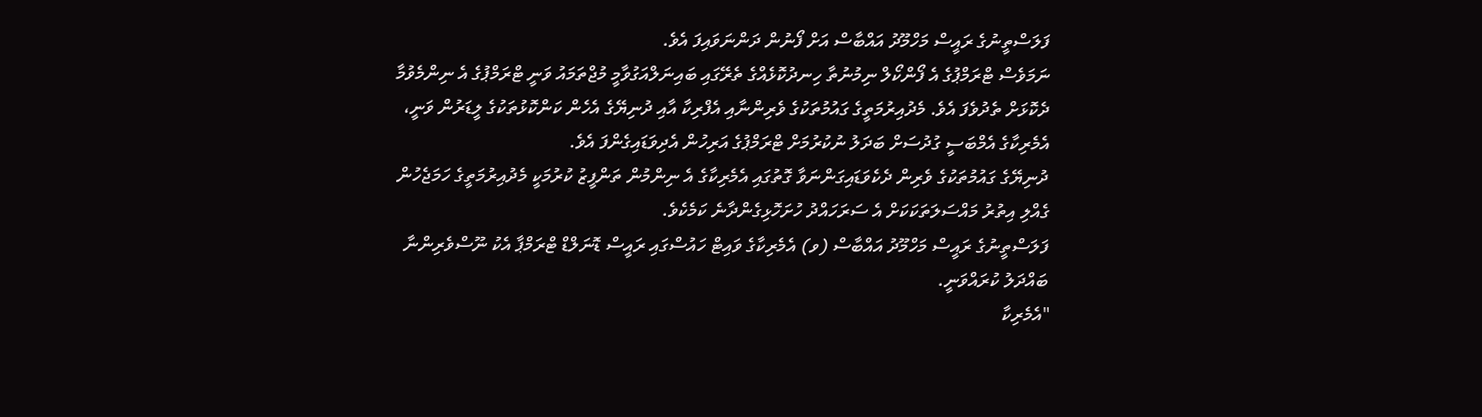ފަލަސްތީނުގެ ރައީސް މަހްމޫދު އައްބާސް އަށް ފޯނުން ދަންނަވައިފަ އެވެ.
ނަމަވެސް ޓްރަމްޕުގެ އެ ފޯންކޯލް ނިމުނުތާ ހިނދުކޮޅެއްގެ ތެރޭގައި ބައިނަލްއަގުވާމީ މުޖްތަމައު ވަނީ ޓްރަމްޕުގެ އެ ނިންމެވުމާ ދެކޮޅަށް ތެދުވެފަ އެވެ. މެދުއިރުމަތީގެ ގައުމުތަކުގެ ވެރިންނާއި އެފްރިކާ އާއި ދުނިޔޭގެ އެހެން ކަންކޮޅުތަކުގެ ލީޑަރުން ވަނީ، އެމެރިކާގެ އެމްބަސީ ގުދުސަށް ބަދަލު ނުކުރުމަށް ޓްރަމްޕުގެ އަރިހުން އެދިވަޑައިގެންފަ އެވެ.
ދުނިޔޭގެ ގައުމުތަކުގެ ވެރިން ދެކެވަޑައިގަންނަވާ ގޮތުގައި އެމެރިކާގެ އެ ނިންމުން ތަންފީޒު ކުރުމަކީ މެދުއިރުމަތީގެ ހަމަޖެހުން ގެއްލި އިތުރު މައްސަލަތަކަކަށް އެ ސަރަހައްދު ހުށަހޮޅިގެންދާނެ ކަމެކެވެ.
ފަލަސްތީނުގެ ރައީސް މަހްމޫދު އައްބާސް (ވ) އެމެރިކާގެ ވައިޓް ހައުސްގައި ރައީސް ޑޮނަލްޑް ޓްރަމްޕާ އެކު ނޫސްވެރިންނާ ބައްދަލު ކުރައްވަނީ.
"އެމެރިކާ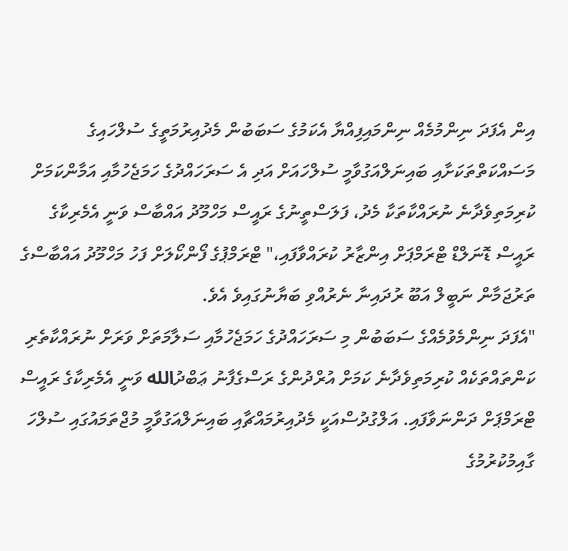އިން އެފަދަ ނިންމުމެއް ނިންމައިފިއްޔާ އެކަމުގެ ސަބަބުން މެދުއިރުމަތީގެ ސުލްހައިގެ މަސައްކަތްތަކަށާއި ބައިނަލްއަގުވާމީ ސުލްހައަށް އަދި އެ ސަރަހައްދުގެ ހަމަޖެހުމާއި އަމާންކަމަށް ކުރިމަތިވެދާނެ ނުރައްކާތަކާ މެދު، ފަލަސްތީނުގެ ރައީސް މަހްމޫދު އައްބާސް ވަނީ އެމެރިކާގެ ރައީސް ޑޮނަލްޑް ޓްރަމްޕަށް އިންޒާރު ކުރައްވާފައި،" ޓްރަމްޕުގެ ފޯންކޯލަށް ފަހު މަހްމޫދު އައްބާސްގެ ތަރުޖަމާން ނަބީލް އަބޫ ރުދައިނާ ނެރުއްވި ބަޔާނުގައިވެ އެވެ.
"އެފަދަ ނިންމެވުމެއްގެ ސަބަބުން މި ސަރަހައްދުގެ ހަމަޖެހުމާއި ސަލާމަތަށް ވަރަށް ނުރައްކާތެރި ކަންތައްތަކެއް ކުރިމަތިވެދާނެ ކަމަށް އުރްދުންގެ ރަސްގެފާނު ޢަބްދުالله ވަނީ އެމެރިކާގެ ރައީސް ޓްރަމްޕަށް ދަންނަވާފައި. އަލްގުދުސްއަކީ މެދުއިރުމައްޗާއި ބައިނަލްއަގުވާމީ މުޖްތަމައުގައި ސުލްހަ ގާއިމުކުރުމުގެ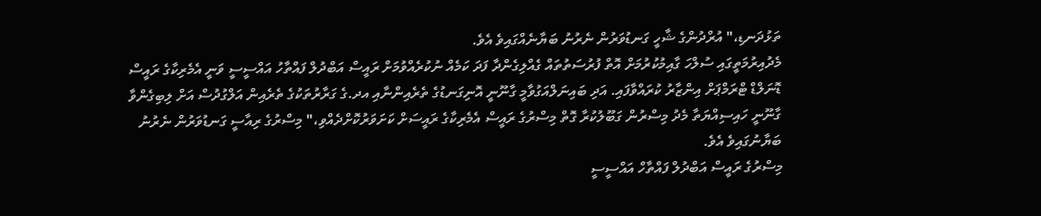ތަޅުދަނޑި،" އުރްދުންގެ ޝާހީ ގަނޑުވަރުން ނެރުނު ބަޔާނެއްގައިވެ އެވެ.
މެދުއިރުމަތީގައި ސުލްހަ ގާއިމުކުރުމަށް އޮތް ފުރުސަތުތައް ގެއްލިގެންދާ ފަދަ ކަމެއް ނުކުރެއްވުމަށް ރައީސް އަބްދުލް ފައްތާހު އައްސީސީ ވަނީ އެމެރިކާގެ ރައީސް ޑޮނަލްޑް ޓްރަމްޕަށް އިންޒާރު ކުރައްވާފައި. އަދި ބައިނަލްއަގުވާމީ ގާނޫނީ އޮނިގަނޑުގެ ތެރެއިންނާއި އދ.ގެ ގަރާރުތަކުގެ ތެރެއިން އަލްގުދުސް އަށް ލިބިގެންވާ ގާނޫނީ ހައިސިއްޔަތާ މެދު މިސްރުން ގަބޫލުކުރާ ގޮތް މިސްރުގެ ރައީސް އެމެރިކާގެ ރައީސަށް ކަށަވަރުކޮށްދެއްވި،" މިސްރުގެ ރިއާސީ ގަނޑުވަރުން ނެރުނު ބަޔާނުގައިވެ އެވެ.
މިސްރުގެ ރައީސް އަބްދުލް ފައްތާހް އައްސީސީ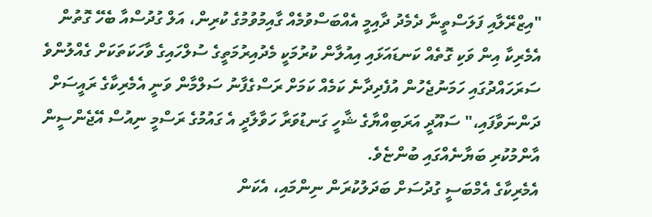"އިޒްރޭލާއި ފަލަސްތީނާ ދެމެދު ދާއިމީ އެއްބަސްވުމެއް ގާއިމުވުމުގެ ކުރިން، އަލް ގުދުސްއާ ބެހޭ ގޮތުން އެމެރިކާ އިން ވަކި ގޮތެއް ކަނޑައަޅައި އިއުލާން ކުރުމަކީ މެދުއިރުމަތީގެ ސުލްހައިގެ ވާހަކަތަކަށް ގެއްލުންވެ ސަރަހައްދުގައި ހަމަނުޖެހުން އުފެދިދާނެ ކަމެއް ކަމަށް ރަސްގެފާނު ސަލްމާން ވަނީ އެމެރިކާގެ ރައީސަށް ދަންނަވާފައި،" ސައޫދީ އަރަބިއްޔާގެ ޝާހީ ގަނޑުވަރާ ހަވާލާދީ އެ ގައުމުގެ ރަސްމީ ނިއުސް އޭޖެންސީން އާންމުކުރި ބަޔާނެއްގައި ބުންޏެވެ.
އެމެރިކާގެ އެމްބަސީ ގުދުސަށް ބަދަލުކުރަން ނިންމައި، އެކަން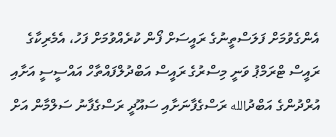އެންގެވުމަށް ފަލަސްތީނުގެ ރައީސަށް ފޯން ކުރެއްވުމަށް ފަހު، އެމެރިކާގެ ރައީސް ޓްރަމްޕު ވަނީ މިސްރުގެ ރައީސް އަބްދުލްފައްތާހް އައްސީސީ އަށާއި އުރްދުންގެ އަބްދުالله ރަސްގެފާނަށާއި ސައޫދީ ރަސްގެފާނު ސަލްމާން އަށް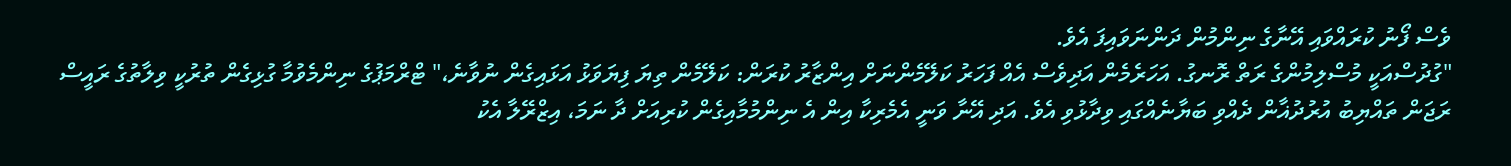ވެސް ފޯނު ކުރައްވައި އޭނާގެ ނިންމުން ދަންނަވައިފަ އެވެ.
"ގުދުސްއަކީ މުސްލިމުންގެ ރަތް ރޮނގު. އަހަރެމެން އަދިވެސް އެއް ފަހަރު ކަލޭމެންނަށް އިންޒާރު ކުރަން: ކަލޭމެން ތިޔަ ފިޔަވަޅު އަޅައިގެން ނުވާނެ،" ޓްރްމަޕުގެ ނިންމެވުމާ ގުޅިގެން ތުރުކީ ވިލާތުގެ ރައީސް ރަޖަން ތައްޔިބު އުރުދުޣާން ދެއްވި ބަޔާނެއްގައި ވިދާޅުވި އެވެ. އަދި އޭނާ ވަނީ އެމެރިކާ އިން އެ ނިންމުމާއިގެން ކުރިއަށް ދާ ނަމަ، އިޒްރޭލާ އެކު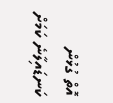އޮތް ގުޅުން ކަނޑައިލާނެ ކަމަށް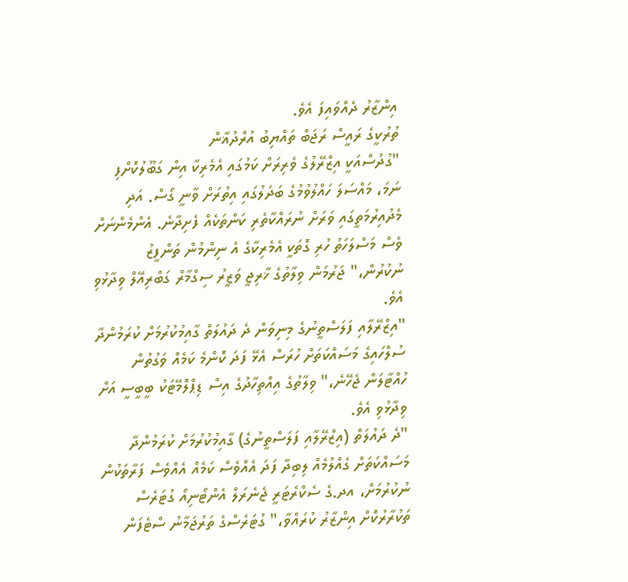އިންޒާރު ދެއްވައިފަ އެވެ.
ތުރުކީގެ ރައީސް ރަޖަބް ތައްޔިބު އުރްދުޣާން
"ގުދުސްއަކީ އިޒްރޭލުގެ ވެރިރަށް ކަމުގައި އެމެރިކާ އިން ގަބޫލުކޮށްފި ނަމަ، މައްސަލަ ހައްލުވުމުގެ ބަދަލުގައި އިތުރަށް ވާނީ ގޯސް. އަދި މެދުއިރުމަތީގައި ވަރަށް ނުރައްކާތެރި ކަންތަކެއް ފެށިދާނެ. އެންމެންނަށް ވެސް މަސްލަހަތު ހުރި ގޮތަކީ އެމެރިކާގެ އެ ނިންމުން ތަންފީޒު ނުކުރުން،" ޖަރުމަން ވިލާތުގެ ޚާރިޖީ ވަޒީރު ސިގްމާރް ގަބްރިއޭލް ވިދާޅުވި އެވެ.
"އިޒްރޭލާއި ފަލަސްތީނުގެ މިނިވަން ދެ ދައުލަތް ގާއިމުކުރުމަށް ކުރަމުންދާ ސުލްހައިގެ މަސައްކަތަށް ހުރަސް އެޅޭ ފަދަ ކޮންމެ ކަމެއް ވަގުތުން ހުއްޓާލަން ޖެހޭނެ،" ވިލާތުގެ އިއްތިހާދުގެ އިސް ޑިޕްލޮމޭޓަކު ބީބީސީ އަށް ވިދާޅުވި އެވެ.
"ދެ ދައުލަތް (އިޒްރޭލާއި ފަލަސްތީނުގެ) ގާއިމުކުރުމަށް ކުރަމުންދާ މަސައްކަތަށް ގެއްލުމެއް ލިބިދާ ފަދަ އެއްވެސް ކަމެއް އެއްވެސް ފަރާތަކުން ނުކުރުމަށް، އދ.ގެ ސެކްރެޓަރީ ޖެނެރަލް އެންޓޯނިއޯ ގުޓަރެސް ތަކުރާރުކޮށް އިންޒާރު ކުރައްވާ،" ގުޓަރެސްގެ ތަރުޖަމާނު ސްޓެފަން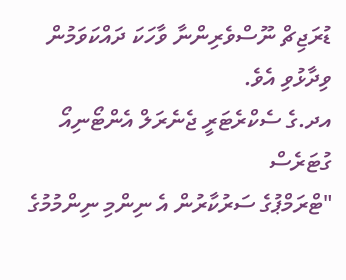ޑުރަޖިޗް ނޫސްވެރިންނާ ވާހަކަ ދައްކަވަމުން ވިދާޅުވި އެވެ.
އދ.ގެ ސެކްރެޓަރީ ޖެނެރަލް އެންޓޯނިއޯ ގުޓަރެސް
"ޓްރަމްޕުގެ ސަރުކާރުން އެ ނިންމި ނިންމުމުގެ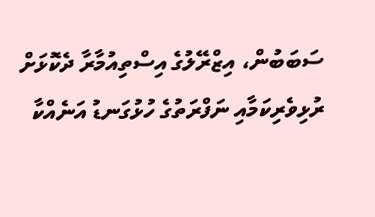ސަބަބުން، އިޒްރޭލުގެ އިސްތިއުމާރާ ދެކޮޅަށް ރުޅިވެރިކަމާއި ނަފްރަތުގެ ހުޅުގަނޑު އަނެއްކާ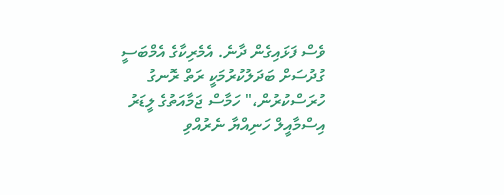ވެސް ފަޅައިގެން ދާނެ. އެމެރިކާގެ އެމްބަސީ ގުދުސަށް ބަދަލުކުރުމަކީ ރަތް ރޮނގު ހުރަސްކުރުން،" ހަމާސް ޖަމާއަތުގެ ލީޑަރު އިސްމާއީލް ހަނިއްޔާ ނެރުއްވި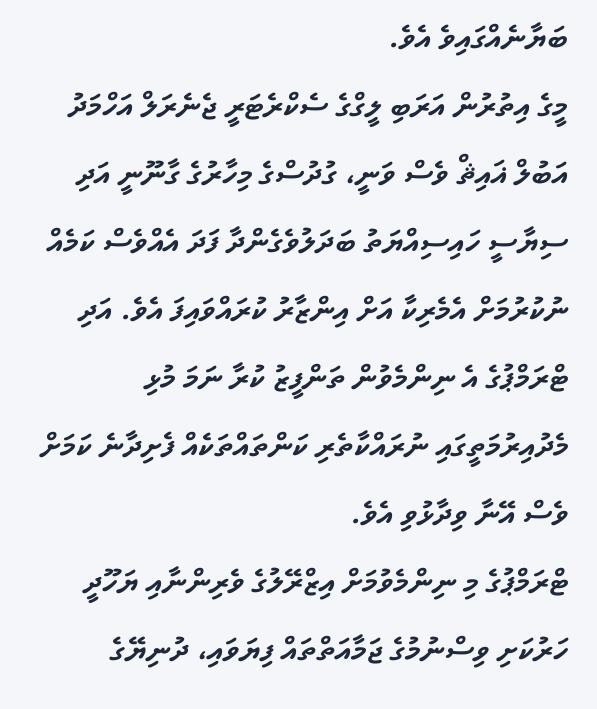ބަޔާނެއްގައިވެ އެވެ.
މީގެ އިތުރުން އަރަބި ލީގްގެ ސެކްރެޓަރީ ޖެނެރަލް އަހްމަދު އަބުލް ޣައިޘް ވެސް ވަނީ، ގުދުސްގެ މިހާރުގެ ގާނޫނީ އަދި ސިޔާސީ ހައިސިއްޔަތު ބަދަލުވެގެންދާ ފަދަ އެއްވެސް ކަމެއް ނުކުރުމަށް އެމެރިކާ އަށް އިންޒާރު ކުރައްވައިފަ އެވެ. އަދި ޓްރަމްޕުގެ އެ ނިންމެވުން ތަންފީޒު ކުރާ ނަމަ މުޅި މެދުއިރުމަތީގައި ނުރައްކާތެރި ކަންތައްތަކެއް ފެށިދާނެ ކަމަށް ވެސް އޭނާ ވިދާޅުވި އެވެ.
ޓްރަމްޕުގެ މި ނިންމެވުމަށް އިޒްރޭލުގެ ވެރިންނާއި ޔަހޫދީ ހަރުކަށި ވިސްނުމުގެ ޖަމާއަތްތައް ފިޔަވައި، ދުނިޔޭގެ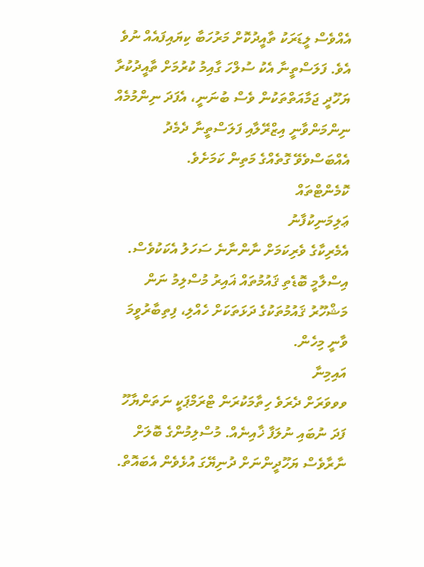އެއްވެސް ލީޑަރަކު ތާއީދުކޮށް މަރުހަބާ ކިޔައިފައެއް ނުވެ އެވެ. ފަލަސްތީނާ އެކު ސުލްހަ ގާއިމު ކުރުމަށް ތާއީދުކުރާ ޔަހޫދީ ޖަމާއަތްތަކުން ވެސް ބުނަނީ، އެފަދަ ނިންމުމެއް ނިންމަންވާނީ އިޒްރޭލާއި ފަލަސްތީނާ ދެމެދު އެއްބަސްވެވޭ ގޮތެއްގެ މަތިން ކަމަށެވެ.
ކޮމެންޓްތައް
ޢަލިމަނިކުފާނު
އެމެރިކާގެ ވެރިކަމަށް ނާންނާނެ ސަހަލު އެކަކުވެސް. އިސްލާމީ ބޮޑެތި ޤައުމުތައް ޣައިރު މުސްލިމު ނަން މަޝްހޫރު ޤައުމުތަކުގެ ދަޅަތަކަށް ހެއްލި، ފިތިބާރުވީމަ ވާނީ މިހެން.
އައިމިނާ
ވވވަރަށް ދެރަވެ ހިތާމަކުރަން ޓްރަމްޕަކީ ނަތަންޔާހޫ ފަދަ ނުބައި ނުލަފާ ޚާއިނެއް. މުސްލިމުންގެ ބޮލަށް ނާރާވެސް ޔަހޫދީންނަށް ދުނިޔޭގަ އުޅެވެން އެބައޮތް.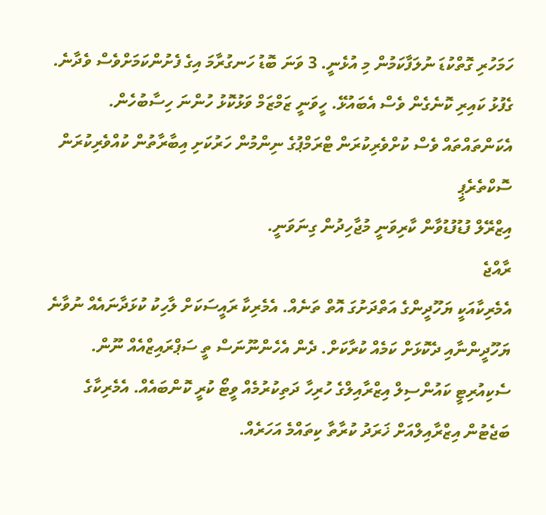ހަމަހުރި ގޮތްކުޑަ ނުލަފާކަމުން މި އުޅެނީ. 3 ވަނަ ބޮޑު ހަނގުރާމަ އިގެ ފެށުންކަމަށްވެސް ވެދާނެ. ގެފުޅު ކައިރި ކޮނެގެން ވެސް އެބައުޅޭ. ހީވަނީ ޒަމްޒަމް ވަޅުކޮޅު ހުންނަ ހިސާބުހެން. އެކަންތައްތައް ވެސް ކުށްވެރިކުރަން ޓްރަމްޕުގެ ނިންމުން ހަރުކަށި އިބާރާތުން ކުއްވެރިކުރަން
ސޮކްތެރެޕީ
އިޒްރޭލް ފުޑުފުޑުވާން ކާރިވަނީ މުޖާހިދުން ގިނަވަނީ.
ރާއްޖެ
އެމެރިކާއަކީ ޔަހޫދީންގެ އަތްދަށުގަ އޮތް ތަނެއް. އެމެރިކާ ރައީސަކަށް ލާހިކު ކުޅަދާނައެއް ނުވާނެ ޔަހޫދީންނާއި ދެކޮޅަށް ކަމެއް ކުރާކަށް. ދެން އެހެންނޫނަސް ތީ ސަޕްރައިޒްއެއް ނޫން. ސެކިއުރިޓީ ކައުންސިލް އިޒްރާއިލްގެ ހުރިހާ ދަތިކުރުމެއް ވީޓޯ ކުރީ ކޮންބައެއް. އެމެރިކާގެ ބަޖެޓުން އިޒްރާއިލްއަށް ޚަރަދު ކުރާތާ ކިތައްމެ އަހަރެއް.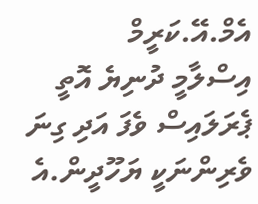އެމް.އޭ.ކަރީމް
އިސްލާމީ ދުނިޔެ އޮތީ ޕެރަލައިސް ވެފަ އަދި ގިނަ ވެރިންނަކީ ޔަހޫދީން.އެ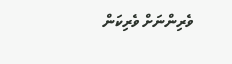ވެރިންނަށް ވެރިކަން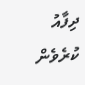ދިފާއު ކުރެވެން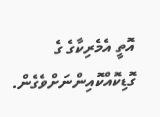އޮތީ އެމެރިކާގެ ގެ ގޮޑިކޮއްކޮއިންނަށްވެގެން.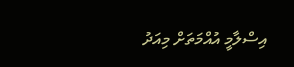އިސްލާމީ އުއްމަތަށް މިއަދު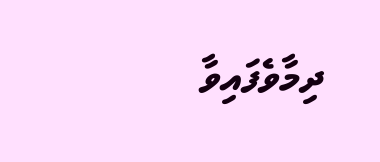ދިމާވެފައިވާ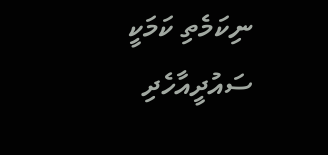ނިކަމެތި ކަމަކީ ސައުދީއާހެދި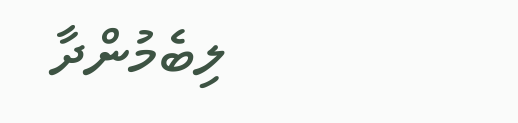ލިބެމުންދާ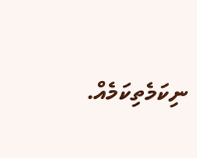ނިކަމެތިކަމެއް.